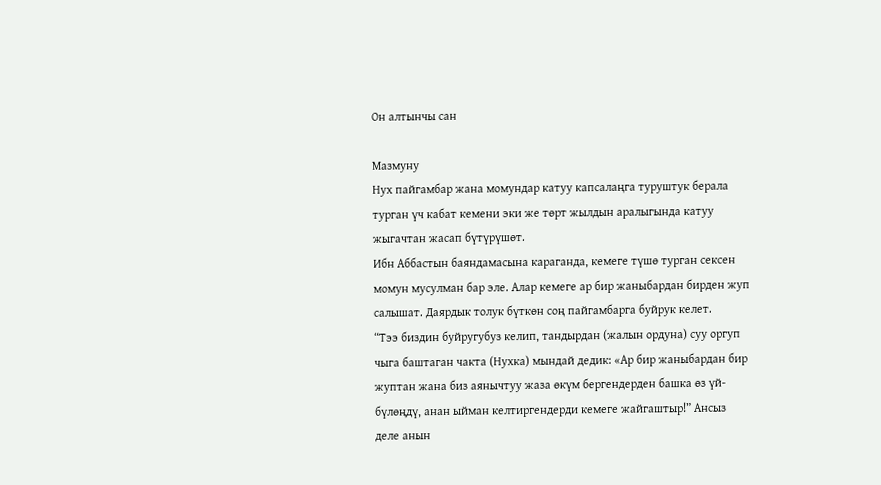Он алтынчы сан

Мазмуну
Нух пайгамбар жана момундар катуу капсалаңга туруштук берала турган үч кабат кемени эки же төрт жылдын аралыгында катуу жыгачтан жасап бүтүрүшөт.
Ибн Аббастын баяндамасына караганда, кемеге түшө турган сексен момун мусулман бар эле. Алар кемеге ар бир жаныбардан бирден жуп салышат. Даярдык толук бүткөн соң пайгамбарга буйрук келет.
“Тээ биздин буйругубуз келип, тандырдан (жалын ордуна) суу оргуп чыга баштаган чакта (Нухка) мындай дедик: «Ар бир жаныбардан бир жуптан жана биз аянычтуу жаза өкүм бергендерден башка өз үй-бүлөңдү, анан ыйман келтиргендерди кемеге жайгаштыр!” Ансыз деле анын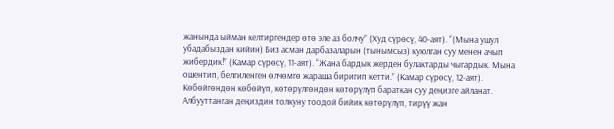жанында ыйман келтиргендер өтө эле аз болчу” (Худ сүрөсү, 40-аят). “(Мына ушул убадабыздан кийин) Биз асман дарбазаларын (тынымсыз) куюлган суу менен ачып жибердик!” (Камар сүрөсү, 11-аят). “Жана бардык жерден булактарды чыгардык. Мына ошентип, белгиленген өлчөмгө жараша биригип кетти.” (Камар сүрөсү, 12-аят).
Көбөйгөндөн көбөйүп, көтөрүлгөндөн көтөрүлүп бараткан суу деңизге айланат. Албууттанган деңиздин толкуну тоодой бийик көтөрүлүп, тирүү жан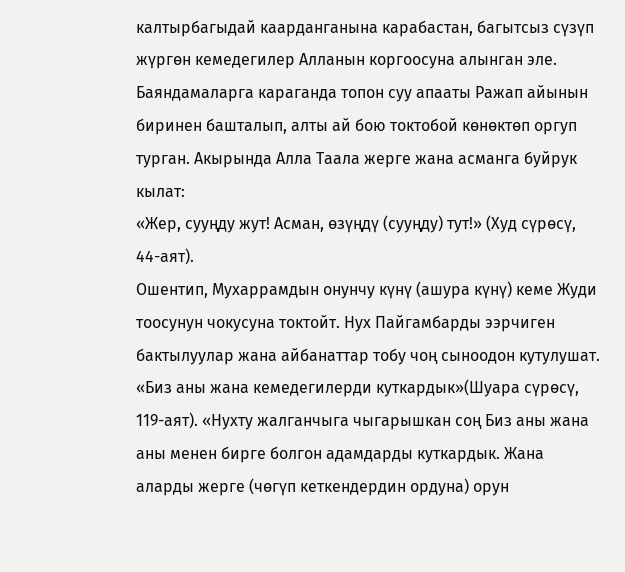калтырбагыдай каарданганына карабастан, багытсыз сүзүп жүргөн кемедегилер Алланын коргоосуна алынган эле.
Баяндамаларга караганда топон суу апааты Ражап айынын биринен башталып, алты ай бою токтобой көнөктөп оргуп турган. Акырында Алла Таала жерге жана асманга буйрук кылат:
«Жер, сууңду жут! Асман, өзүңдү (сууңду) тут!» (Худ сүрөсү, 44-аят).
Ошентип, Мухаррамдын онунчу күнү (ашура күнү) кеме Жуди тоосунун чокусуна токтойт. Нух Пайгамбарды ээрчиген бактылуулар жана айбанаттар тобу чоң сыноодон кутулушат.
«Биз аны жана кемедегилерди куткардык»(Шуара сүрөсү, 119-аят). «Нухту жалганчыга чыгарышкан соң Биз аны жана аны менен бирге болгон адамдарды куткардык. Жана аларды жерге (чөгүп кеткендердин ордуна) орун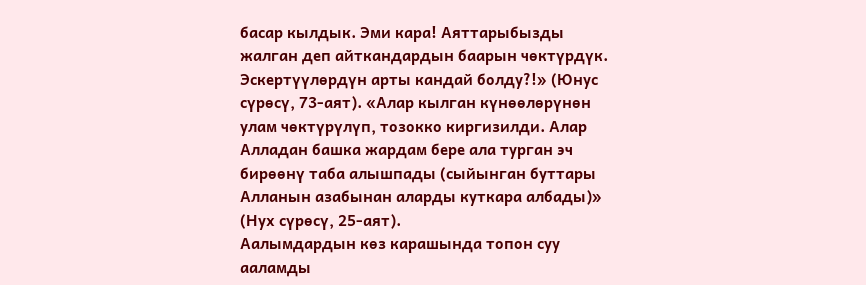басар кылдык. Эми кара! Аяттарыбызды жалган деп айткандардын баарын чөктүрдүк. Эскертүүлөрдүн арты кандай болду?!» (Юнус сүрөсү, 73-аят). «Алар кылган күнөөлөрүнөн улам чөктүрүлүп, тозокко киргизилди. Алар Алладан башка жардам бере ала турган эч бирөөнү таба алышпады (сыйынган буттары Алланын азабынан аларды куткара албады)» (Нух сүрөсү, 25-аят).
Аалымдардын көз карашында топон суу ааламды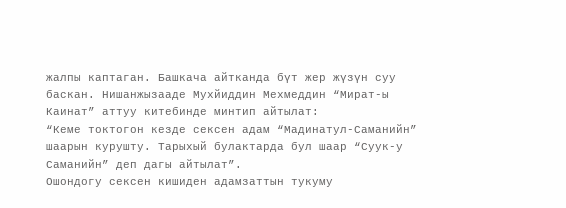жалпы каптаган. Башкача айтканда бүт жер жүзүн суу баскан. Нишанжызааде Мухйиддин Мехмеддин “Мират-ы Каинат” аттуу китебинде минтип айтылат:
“Кеме токтогон кезде сексен адам “Мадинатул-Саманийн” шаарын курушту. Тарыхый булактарда бул шаар “Суук-у Саманийн” деп дагы айтылат”.
Ошондогу сексен кишиден адамзаттын тукуму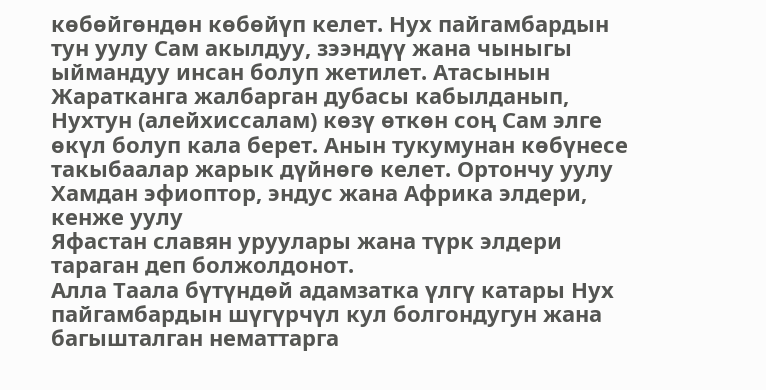көбөйгөндөн көбөйүп келет. Нух пайгамбардын тун уулу Сам акылдуу, зээндүү жана чыныгы ыймандуу инсан болуп жетилет. Атасынын Жаратканга жалбарган дубасы кабылданып, Нухтун (алейхиссалам) көзү өткөн соң Сам элге өкүл болуп кала берет. Анын тукумунан көбүнесе такыбаалар жарык дүйнөгө келет. Ортончу уулу Хамдан эфиоптор, эндус жана Африка элдери, кенже уулу
Яфастан славян уруулары жана түрк элдери тараган деп болжолдонот.
Алла Таала бүтүндөй адамзатка үлгү катары Нух пайгамбардын шүгүрчүл кул болгондугун жана багышталган нематтарга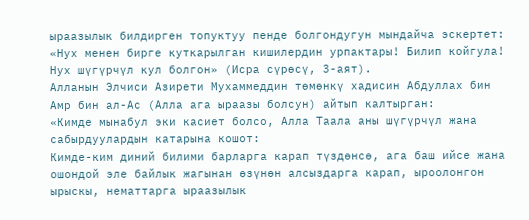ыраазылык билдирген топуктуу пенде болгондугун мындайча эскертет:
«Нух менен бирге куткарылган кишилердин урпактары! Билип койгула! Нух шүгүрчүл кул болгон» (Исра сүрөсү, 3-аят).
Алланын Элчиси Азирети Мухаммеддин төмөнкү хадисин Абдуллах бин Амр бин ал-Ас (Алла ага ыраазы болсун) айтып калтырган:
«Кимде мынабул эки касиет болсо, Алла Таала аны шүгүрчүл жана сабырдуулардын катарына кошот:
Кимде-ким диний билими барларга карап түздөнсө, ага баш ийсе жана ошондой эле байлык жагынан өзүнөн алсыздарга карап, ыроолонгон ырыскы, нематтарга ыраазылык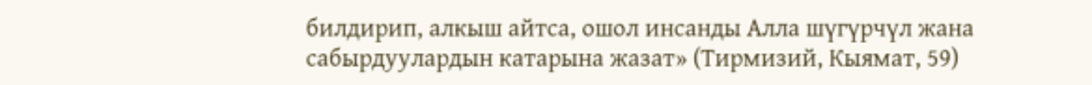билдирип, алкыш айтса, ошол инсанды Алла шүгүрчүл жана сабырдуулардын катарына жазат» (Тирмизий, Кыямат, 59)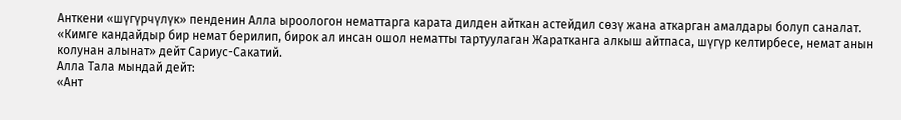Анткени «шүгүрчүлүк» пенденин Алла ыроологон нематтарга карата дилден айткан астейдил сөзү жана аткарган амалдары болуп саналат.
«Кимге кандайдыр бир немат берилип, бирок ал инсан ошол нематты тартуулаган Жаратканга алкыш айтпаса, шүгүр келтирбесе, немат анын колунан алынат» дейт Сариус-Сакатий.
Алла Тала мындай дейт:
«Ант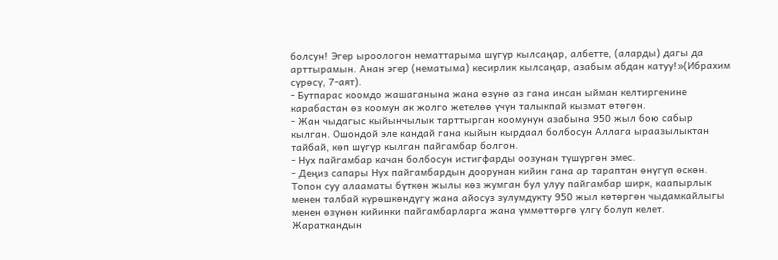болсун! Эгер ыроологон нематтарыма шүгүр кылсаңар, албетте, (аларды) дагы да арттырамын. Анан эгер (нематыма) кесирлик кылсаңар, азабым абдан катуу!»(Ибрахим сүрөсү, 7-аят).
- Бутпарас коомдо жашаганына жана өзүнө аз гана инсан ыйман келтиргенине карабастан өз коомун ак жолго жетелөө үчүн талыкпай кызмат өтөгөн.
- Жан чыдагыс кыйынчылык тарттырган коомунун азабына 950 жыл бою сабыр кылган. Ошондой эле кандай гана кыйын кырдаал болбосун Аллага ыраазылыктан тайбай, көп шүгүр кылган пайгамбар болгон.
- Нух пайгамбар качан болбосун истигфарды оозунан түшүргөн эмес.
- Деңиз сапары Нух пайгамбардын доорунан кийин гана ар тараптан өнүгүп өскөн.
Топон суу алааматы бүткөн жылы көз жумган бул улуу пайгамбар ширк, каапырлык менен талбай күрөшкөндүгү жана айосуз зулумдукту 950 жыл көтөргөн чыдамкайлыгы менен өзүнөн кийинки пайгамбарларга жана үммөттөргө үлгү болуп келет. Жараткандын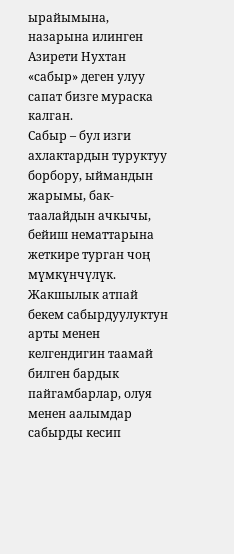ырайымына, назарына илинген Азирети Нухтан «сабыр» деген улуу сапат бизге мураска калган.
Сабыр – бул изги ахлактардын туруктуу борбору, ыймандын жарымы, бак-таалайдын ачкычы, бейиш нематтарына жеткире турган чоң мүмкүнчүлүк.
Жакшылык атпай бекем сабырдуулуктун арты менен келгендигин таамай билген бардык пайгамбарлар, олуя менен аалымдар сабырды кесип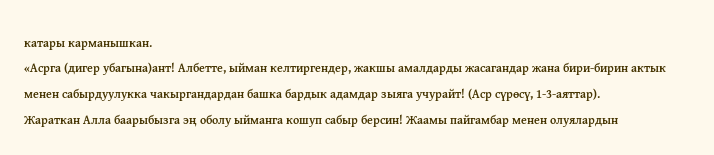катары карманышкан.
«Асрга (дигер убагына)ант! Албетте, ыйман келтиргендер, жакшы амалдарды жасагандар жана бири-бирин актык менен сабырдуулукка чакыргандардан башка бардык адамдар зыяга учурайт! (Аср сүрөсү, 1-3-аяттар).
Жараткан Алла баарыбызга эң оболу ыйманга кошуп сабыр берсин! Жаамы пайгамбар менен олуялардын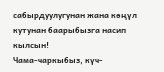сабырдуулугунан жана көңүл кутунан баарыбызга насип кылсын!
Чама-чаркыбыз, күч-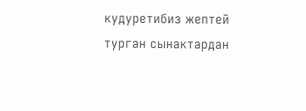кудуретибиз жептей турган сынактардан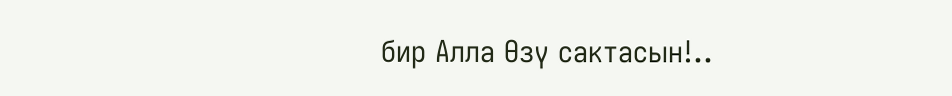бир Алла Өзү сактасын!..